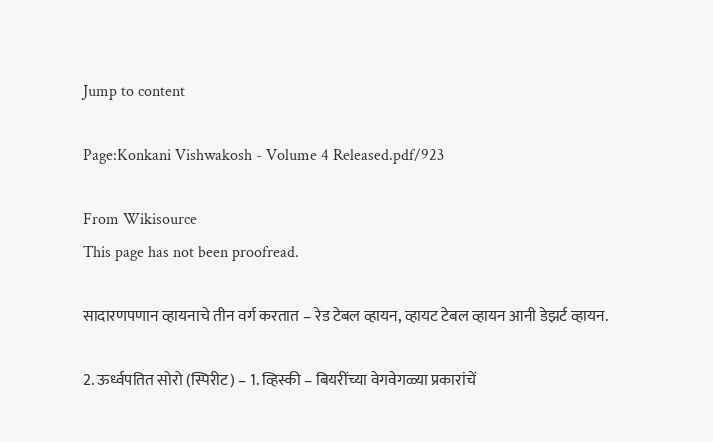Jump to content

Page:Konkani Vishwakosh - Volume 4 Released.pdf/923

From Wikisource
This page has not been proofread.

सादारणपणान व्हायनाचे तीन वर्ग करतात – रेड टेबल व्हायन, व्हायट टेबल व्हायन आनी डेझर्ट व्हायन.

2. ऊर्ध्वपतित सोरो (स्पिरीट) – 1. व्हिस्की – बियरींच्या वेगवेगळ्या प्रकारांचें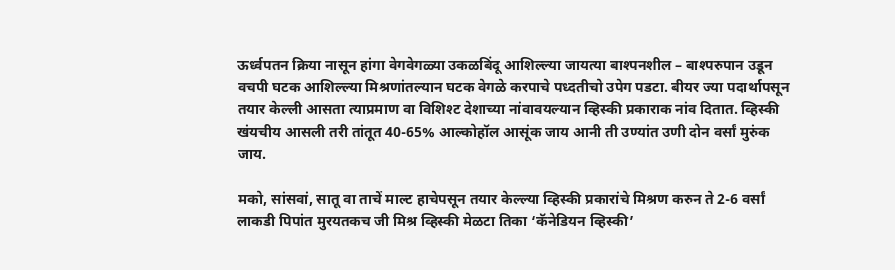ऊर्ध्वपतन क्रिया नासून हांगा वेगवेगळ्या उकळबिंदू आशिल्ल्या जायत्या बाश्पनशील – बाश्परुपान उडून वचपी घटक आशिल्ल्या मिश्रणांतल्यान घटक वेगळे करपाचे पध्दतीचो उपेग पडटा. बीयर ज्या पदार्थापसून तयार केल्ली आसता त्याप्रमाण वा विशिश्ट देशाच्या नांवावयल्यान व्हिस्की प्रकाराक नांव दितात. व्हिस्की खंयचीय आसली तरी तांतूत 40-65% आल्कोहॉल आसूंक जाय आनी ती उण्यांत उणी दोन वर्सां मुरुंक जाय.

मको, सांसवां, सातू वा ताचें माल्ट हाचेपसून तयार केल्ल्या व्हिस्की प्रकारांचे मिश्रण करुन ते 2-6 वर्सां लाकडी पिपांत मुरयतकच जी मिश्र व्हिस्की मेळटा तिका ‘कॅनेडियन व्हिस्की’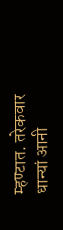म्हण्टात. तरेकवार धान्यां आनी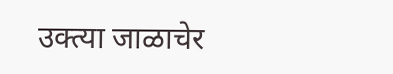उक्त्या जाळाचेर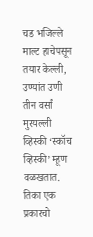चड भजिल्ले माल्ट हाचेपसून तयार केल्ली, उण्यांत उणी तीन वर्सां मुरयल्ली व्हिस्की ‘स्कॉच व्हिस्की’ म्हूण वळखतात. तिका एक प्रकारचो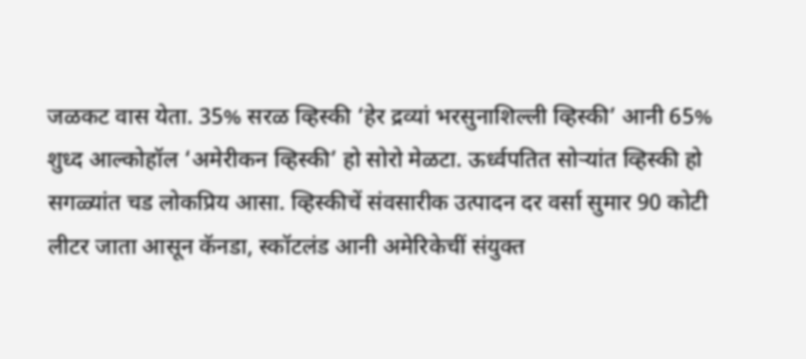जळकट वास येता. 35% सरळ व्हिस्की ‘हेर द्रव्यां भरसुनाशिल्ली व्हिस्की’ आनी 65% शुध्द आल्कोहॉल ‘अमेरीकन व्हिस्की’ हो सोरो मेळटा. ऊर्ध्वपतित सोऱ्यांत व्हिस्की हो सगळ्यांत चड लोकप्रिय आसा. व्हिस्कीचें संवसारीक उत्पादन दर वर्सा सुमार 90 कोटी लीटर जाता आसून कॅनडा, स्कॉटलंड आनी अमेरिकेचीं संयुक्त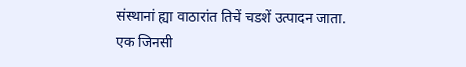संस्थानां ह्या वाठारांत तिचें चडशें उत्पादन जाता. एक जिनसी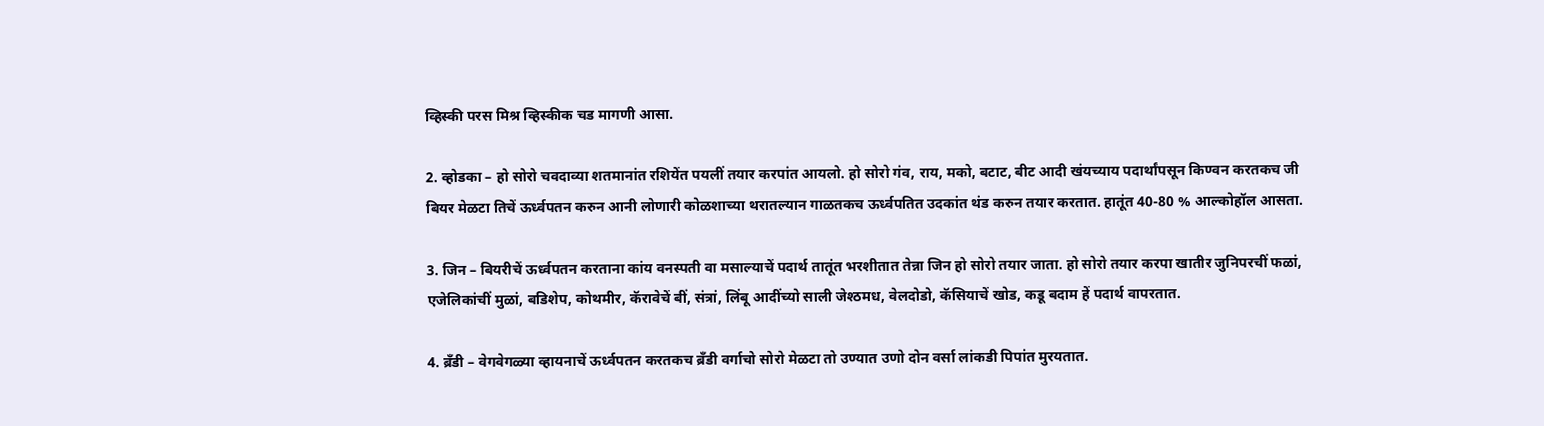व्हिस्की परस मिश्र व्हिस्कीक चड मागणी आसा.

2. व्होडका – हो सोरो चवदाव्या शतमानांत रशियेंत पयलीं तयार करपांत आयलो. हो सोरो गंव, राय, मको, बटाट, बीट आदी खंयच्याय पदार्थांपसून किण्वन करतकच जी बियर मेळटा तिचें ऊर्ध्वपतन करुन आनी लोणारी कोळशाच्या थरातल्यान गाळतकच ऊर्ध्वपतित उदकांत थंड करुन तयार करतात. हातूंत 40-80 % आल्कोहॉल आसता.

3. जिन – बियरीचें ऊर्ध्वपतन करताना कांय वनस्पती वा मसाल्याचें पदार्थ तातूंत भरशीतात तेन्ना जिन हो सोरो तयार जाता. हो सोरो तयार करपा खातीर जुनिपरचीं फळां, एजेलिकांचीं मुळां, बडिशेप, कोथमीर, कॅरावेचें बीं, संत्रां, लिंबू आदींच्यो साली जेश्ठमध, वेलदोडो, कॅसियाचें खोड, कडू बदाम हें पदार्थ वापरतात.

4. ब्रँडी – वेगवेगळ्या व्हायनाचें ऊर्ध्वपतन करतकच ब्रँडी वर्गाचो सोरो मेळटा तो उण्यात उणो दोन वर्सा लांकडी पिपांत मुरयतात.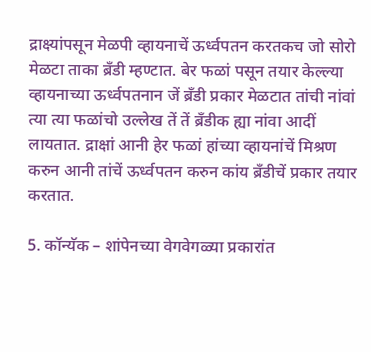द्राक्ष्यांपसून मेळपी व्हायनाचें ऊर्ध्वपतन करतकच जो सोरो मेळटा ताका ब्रँडी म्हण्टात. बेर फळां पसून तयार केल्ल्या व्हायनाच्या ऊर्ध्वपतनान जें ब्रँडी प्रकार मेळटात तांची नांवां त्या त्या फळांचो उल्लेख तें तें ब्रँडीक ह्या नांवा आदीं लायतात. द्राक्षां आनी हेर फळां हांच्या व्हायनांचें मिश्रण करुन आनी तांचें ऊर्ध्वपतन करुन कांय ब्रँडीचें प्रकार तयार करतात.

5. कॉन्यॅक – शांपेनच्या वेगवेगळ्या प्रकारांत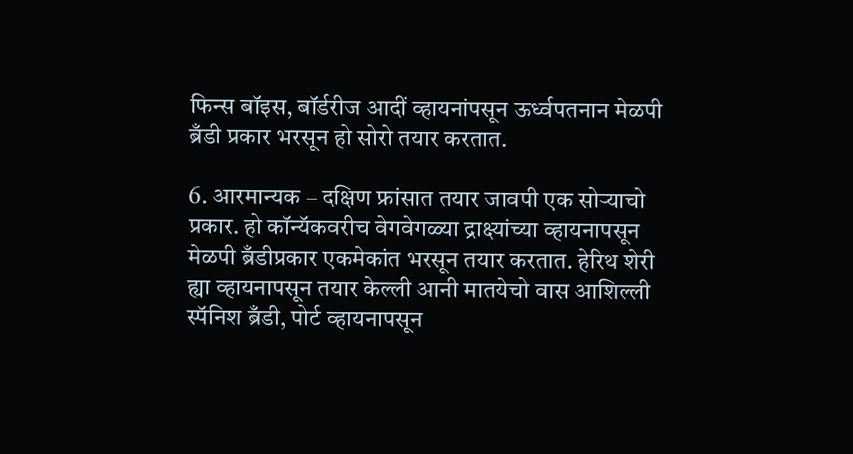फिन्स बॉइस, बॉर्डरीज आदीं व्हायनांपसून ऊर्ध्वपतनान मेळपी ब्रँडी प्रकार भरसून हो सोरो तयार करतात.

6. आरमान्यक – दक्षिण फ्रांसात तयार जावपी एक सोऱ्याचो प्रकार. हो कॉन्यॅकवरीच वेगवेगळ्या द्राक्ष्यांच्या व्हायनापसून मेळपी ब्रँडीप्रकार एकमेकांत भरसून तयार करतात. हेरिथ शेरी ह्या व्हायनापसून तयार केल्ली आनी मातयेचो वास आशिल्ली स्पॅनिश ब्रँडी, पोर्ट व्हायनापसून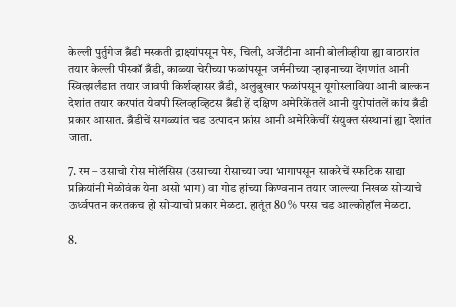केल्ली पुर्तुगेज ब्रँडी मस्कती द्राक्ष्यांपसून पेरु, चिली, अर्जेंटीना आनी बोलीव्हीया ह्या वाठारांत तयार केल्ली पीस्कॉ ब्रँडी, काळ्या चेरीच्या फळांपसून जर्मनीच्या ऱ्हाइनाच्या देंगणांत आनी स्वित्झर्लंडात तयार जावपी किर्शव्हासर ब्रँडी, अलुबुखार फळांपसून यूगोस्लाविया आनी बाल्कन देशांत तयार करपांत येवपी स्लिव्हव्हिटस ब्रँडी हें दक्षिण अमेरिकेंतलें आनी युरोपांतलें कांय ब्रँडी प्रकार आसात. ब्रँडीचें सगळ्यांत चड उत्पादन फ्रांस आनी अमेरिकेचीं संयुक्त संस्थानां ह्या देशांत जाता.

7. रम – उसाचो रोस मोलॅसिस (उसाच्या रोसाच्या ज्या भागापसून साकरेचें स्फटिक साद्या प्रक्रियांनी मेळोवंक येना असो भाग) वा गोड हांच्या किण्वनान तयार जाल्ल्या निखळ सोऱ्याचे ऊर्ध्वपतन करतकच हो सोऱ्याचो प्रकार मेळटा. हातूंत 80 % परस चड आल्कोहॉल मेळटा.

8.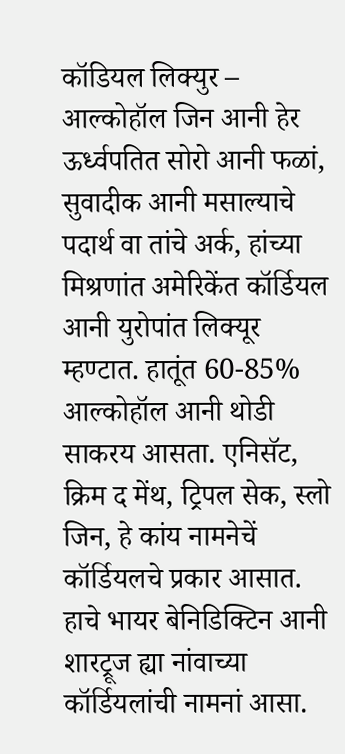कॉडियल लिक्युर – आल्कोहॉल जिन आनी हेर ऊर्ध्वपतित सोरो आनी फळां, सुवादीक आनी मसाल्याचे पदार्थ वा तांचे अर्क, हांच्या मिश्रणांत अमेरिकेंत कॉर्डियल आनी युरोपांत लिक्यूर म्हण्टात. हातूंत 60-85% आल्कोहॉल आनी थोडी साकरय आसता. एनिसॅट, क्रिम द मेंथ, ट्रिपल सेक, स्लो जिन, हे कांय नामनेचें कॉर्डियलचे प्रकार आसात. हाचे भायर बेनिडिक्टिन आनी शारट्रूज ह्या नांवाच्या कॉर्डियलांची नामनां आसा.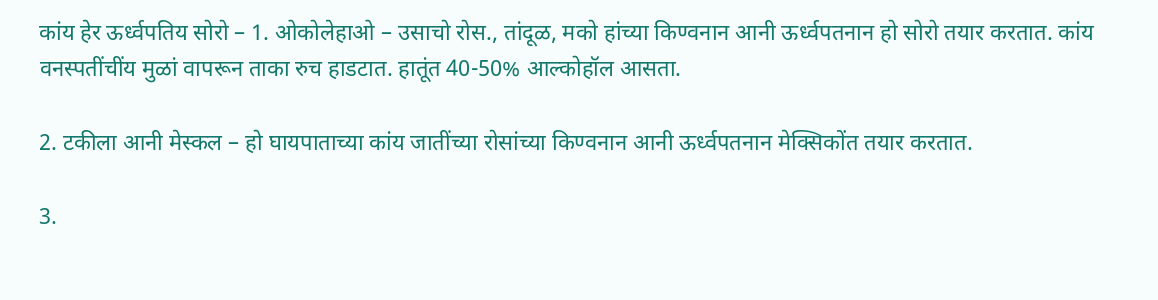कांय हेर ऊर्ध्वपतिय सोरो – 1. ओकोलेहाओ – उसाचो रोस., तांदूळ, मको हांच्या किण्वनान आनी ऊर्ध्वपतनान हो सोरो तयार करतात. कांय वनस्पतींचींय मुळां वापरून ताका रुच हाडटात. हातूंत 40-50% आल्कोहॉल आसता.

2. टकीला आनी मेस्कल – हो घायपाताच्या कांय जातींच्या रोसांच्या किण्वनान आनी ऊर्ध्वपतनान मेक्सिकोंत तयार करतात.

3.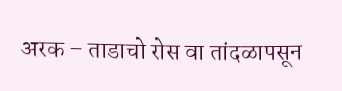अरक – ताडाचो रोस वा तांदळापसून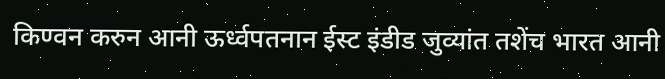किण्वन करुन आनी ऊर्ध्वपतनान ईस्ट इंडीड जुव्यांत तशेंच भारत आनी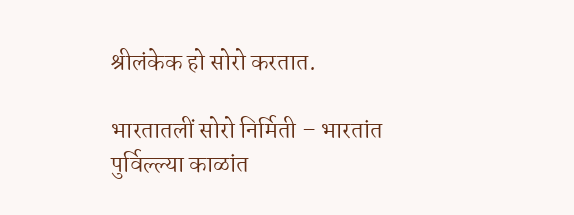श्रीलंकेक हो सोरो करतात.

भारतातलीं सोरो निर्मिती – भारतांत पुर्विल्ल्या काळांत